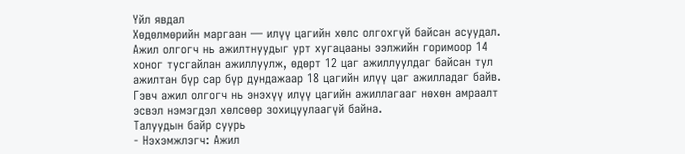Үйл явдал
Хөдөлмөрийн маргаан — илүү цагийн хөлс олгохгүй байсан асуудал. Ажил олгогч нь ажилтнуудыг урт хугацааны ээлжийн горимоор 14 хоног тусгайлан ажиллуулж, өдөрт 12 цаг ажиллуулдаг байсан тул ажилтан бүр сар бүр дундажаар 18 цагийн илүү цаг ажилладаг байв. Гэвч ажил олгогч нь энэхүү илүү цагийн ажиллагааг нөхөн амраалт эсвэл нэмэгдэл хөлсөөр зохицуулаагүй байна.
Талуудын байр суурь
- Нэхэмжлэгч: Ажил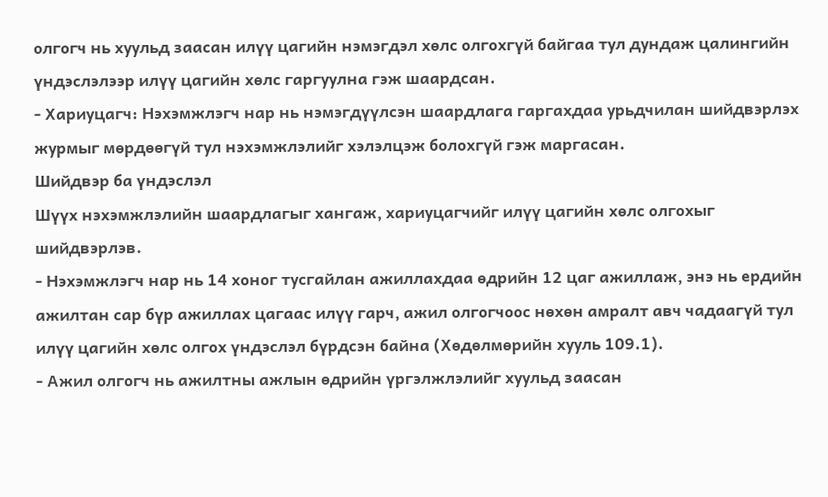олгогч нь хуульд заасан илүү цагийн нэмэгдэл хөлс олгохгүй байгаа тул дундаж цалингийн үндэслэлээр илүү цагийн хөлс гаргуулна гэж шаардсан.
- Хариуцагч: Нэхэмжлэгч нар нь нэмэгдүүлсэн шаардлага гаргахдаа урьдчилан шийдвэрлэх журмыг мөрдөөгүй тул нэхэмжлэлийг хэлэлцэж болохгүй гэж маргасан.
Шийдвэр ба үндэслэл
Шүүх нэхэмжлэлийн шаардлагыг хангаж, хариуцагчийг илүү цагийн хөлс олгохыг шийдвэрлэв.
- Нэхэмжлэгч нар нь 14 хоног тусгайлан ажиллахдаа өдрийн 12 цаг ажиллаж, энэ нь ердийн ажилтан сар бүр ажиллах цагаас илүү гарч, ажил олгогчоос нөхөн амралт авч чадаагүй тул илүү цагийн хөлс олгох үндэслэл бүрдсэн байна (Хөдөлмөрийн хууль 109.1).
- Ажил олгогч нь ажилтны ажлын өдрийн үргэлжлэлийг хуульд заасан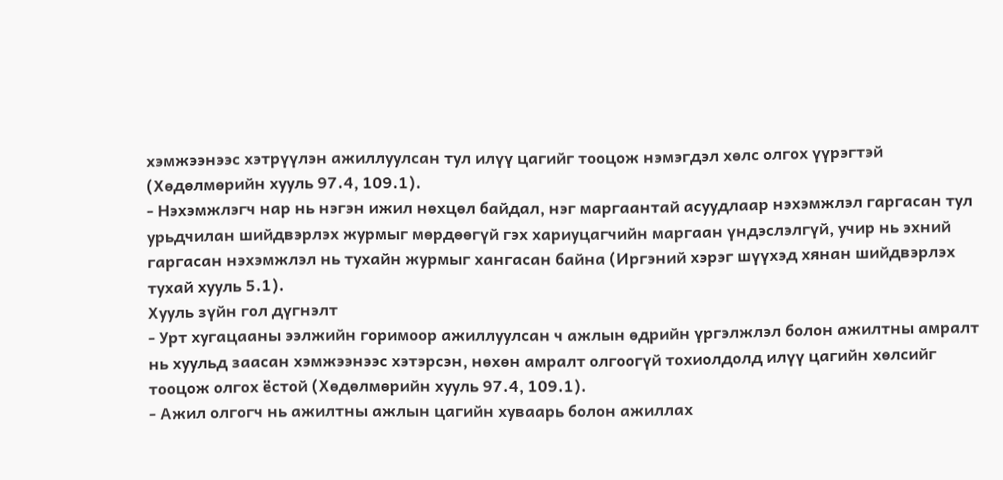хэмжээнээс хэтрүүлэн ажиллуулсан тул илүү цагийг тооцож нэмэгдэл хөлс олгох үүрэгтэй (Хөдөлмөрийн хууль 97.4, 109.1).
- Нэхэмжлэгч нар нь нэгэн ижил нөхцөл байдал, нэг маргаантай асуудлаар нэхэмжлэл гаргасан тул урьдчилан шийдвэрлэх журмыг мөрдөөгүй гэх хариуцагчийн маргаан үндэслэлгүй, учир нь эхний гаргасан нэхэмжлэл нь тухайн журмыг хангасан байна (Иргэний хэрэг шүүхэд хянан шийдвэрлэх тухай хууль 5.1).
Хууль зүйн гол дүгнэлт
- Урт хугацааны ээлжийн горимоор ажиллуулсан ч ажлын өдрийн үргэлжлэл болон ажилтны амралт нь хуульд заасан хэмжээнээс хэтэрсэн, нөхөн амралт олгоогүй тохиолдолд илүү цагийн хөлсийг тооцож олгох ёстой (Хөдөлмөрийн хууль 97.4, 109.1).
- Ажил олгогч нь ажилтны ажлын цагийн хуваарь болон ажиллах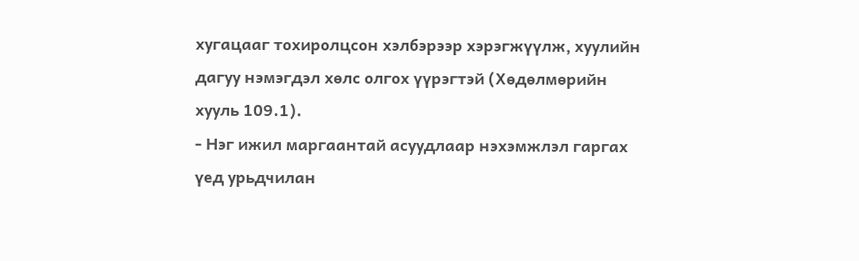хугацааг тохиролцсон хэлбэрээр хэрэгжүүлж, хуулийн дагуу нэмэгдэл хөлс олгох үүрэгтэй (Хөдөлмөрийн хууль 109.1).
- Нэг ижил маргаантай асуудлаар нэхэмжлэл гаргах үед урьдчилан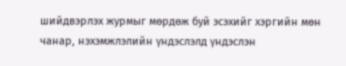шийдвэрлэх журмыг мөрдөж буй эсэхийг хэргийн мөн чанар, нэхэмжлэлийн үндэслэлд үндэслэн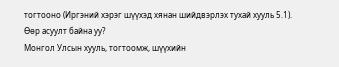тогтооно (Иргэний хэрэг шүүхэд хянан шийдвэрлэх тухай хууль 5.1).
Өөр асуулт байна уу?
Монгол Улсын хууль, тогтоомж, шүүхийн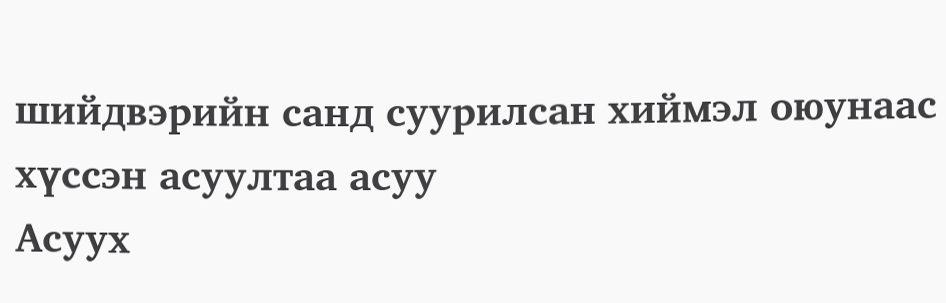шийдвэрийн санд суурилсан хиймэл оюунаас хүссэн асуултаа асуу
Асуух